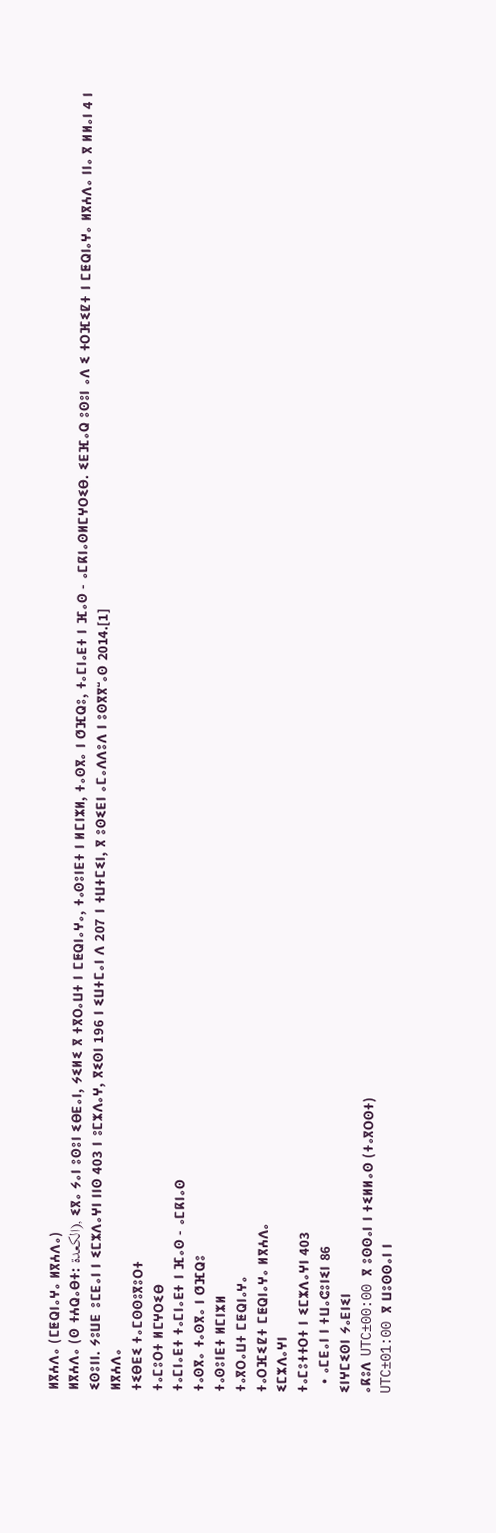ⵍⴳⵄⴷⴰ (ⵎⵟⵕⵏⴰⵖⴰ ⵍⴳⵄⴷⴰ)
ⵍⴳⵄⴷⴰ (ⵙ ⵜⵄⵕⴰⴱⵜ: الكعدة), ⵉⴳⴰ ⵢⴰⵏ ⵓⵙⵓⵏ ⵉⴱⴹⴰⵏ, ⵢⵉⵍⵉ ⴳ ⵜⴳⵔⴰⵡⵜ ⵏ ⵎⵟⵕⵏⴰⵖⴰ, ⵜⴰⵙⵓⵏⴹⵜ ⵏ ⵍⵎⵏⵣⵍ, ⵜⴰⵙⴳⴰ ⵏ ⵚⴼⵕⵓ, ⵜⴰⵎⵏⴰⴹⵜ ⵏ ⴼⴰⵙ - ⴰⵎⴽⵏⴰⵙⵍⵎⵖⵔⵉⴱ. ⵉⴹⴼⴰⵕ ⵓⵙⵓⵏ ⴰⴷ ⵉ ⵜⵔⴼⵉⵇⵜ ⵏ ⵎⵟⵕⵏⴰⵖⴰ ⵍⴳⵄⴷⴰ ⵏⵏⴰ ⴳ ⵍⵍⴰⵏ 4 ⵏ ⵉⵙⵓⵏⵏ. ⵢⵓⵡⴹ ⵓⵎⴹⴰⵏ ⵏ ⵉⵎⵣⴷⴰⵖⵏ ⵏⵏⵙ 403 ⵏ ⵓⵎⵣⴷⴰⵖ, ⴳⵉⵙⵏ 196 ⵏ ⵉⵡⵜⵎⴰⵏ ⴷ 207 ⵏ ⵜⵡⵜⵎⵉⵏ, ⴳ ⵓⵙⵉⴹⵏ ⴰⵎⴰⴷⴷⵓⴷ ⵏ ⵓⵙⴳⴳⵯⴰⵙ 2014.[1]
ⵍⴳⵄⴷⴰ
ⵜⵉⴱⴹⵉ ⵜⴰⵎⵙⵙⵓⴳⵓⵔⵜ
ⵜⴰⵎⵓⵔⵜ ⵍⵎⵖⵔⵉⴱ
ⵜⴰⵎⵏⴰⴹⵜ ⵜⴰⵎⵏⴰⴹⵜ ⵏ ⴼⴰⵙ - ⴰⵎⴽⵏⴰⵙ
ⵜⴰⵙⴳⴰ ⵜⴰⵙⴳⴰ ⵏ ⵚⴼⵕⵓ
ⵜⴰⵙⵓⵏⴹⵜ ⵍⵎⵏⵣⵍ
ⵜⴰⴳⵔⴰⵡⵜ ⵎⵟⵕⵏⴰⵖⴰ
ⵜⴰⵔⴼⵉⵇⵜ ⵎⵟⵕⵏⴰⵖⴰ ⵍⴳⵄⴷⴰ
ⵉⵎⵣⴷⴰⵖⵏ
ⵜⴰⵎⵓⵜⵜⵔⵜ ⵏ ⵉⵎⵣⴷⴰⵖⵏ 403
  • ⴰⵎⴹⴰⵏ ⵏ ⵜⵡⴰⵛⵓⵏⵉⵏ 86
ⵉⵏⵖⵎⵉⵙⵏ ⵢⴰⴹⵏⵉⵏ
ⴰⴽⵓⴷ UTC±00:00 ⴳ ⵓⵙⵙⴰⵏ ⵏ ⵜⵉⵍⵍⴰⵙ (ⵜⴰⴳⵔⵙⵜ)
UTC±01:00 ⴳ ⵡⵓⵙⵙⴰⵏ ⵏ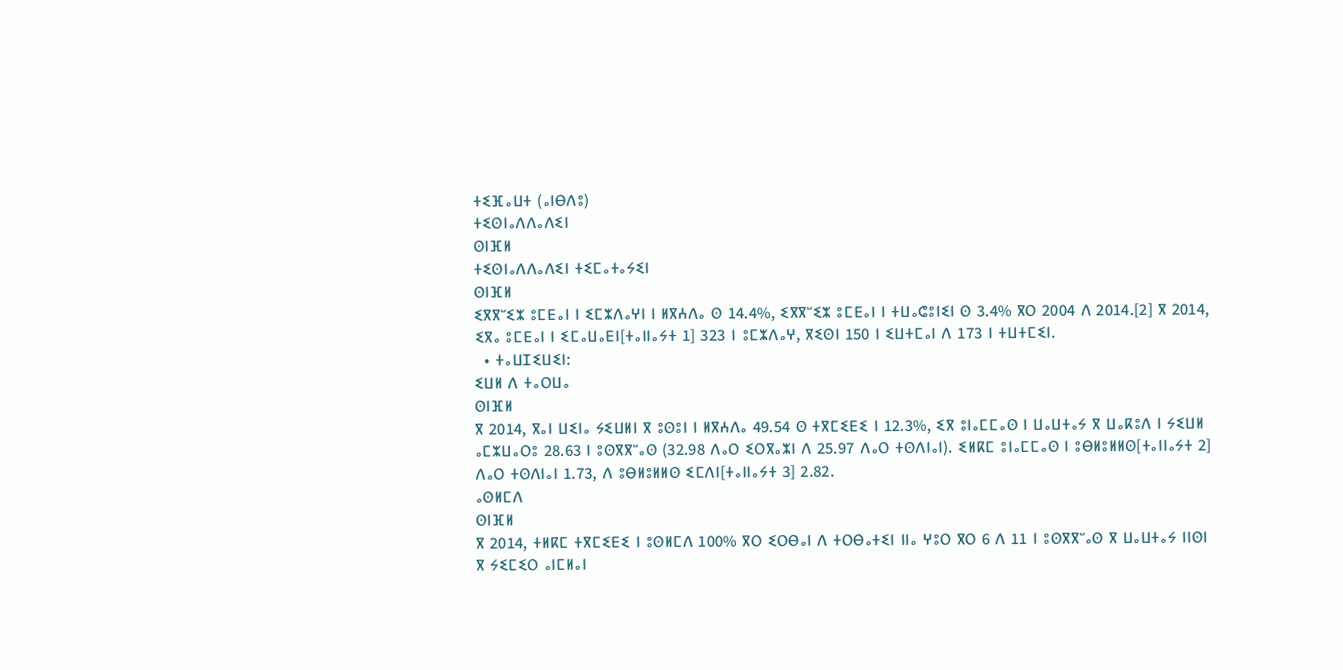ⵜⵉⴼⴰⵡⵜ (ⴰⵏⴱⴷⵓ)
ⵜⵉⵙⵏⴰⴷⴷⴰⴷⵉⵏ
ⵙⵏⴼⵍ
ⵜⵉⵙⵏⴰⴷⴷⴰⴷⵉⵏ ⵜⵉⵎⴰⵜⴰⵢⵉⵏ
ⵙⵏⴼⵍ
ⵉⴳⴳⵯⵉⵣ ⵓⵎⴹⴰⵏ ⵏ ⵉⵎⵣⴷⴰⵖⵏ ⵏ ⵍⴳⵄⴷⴰ ⵙ 14.4%, ⵉⴳⴳⵯⵉⵣ ⵓⵎⴹⴰⵏ ⵏ ⵜⵡⴰⵛⵓⵏⵉⵏ ⵙ 3.4% ⴳⵔ 2004 ⴷ 2014.[2] ⴳ 2014, ⵉⴳⴰ ⵓⵎⴹⴰⵏ ⵏ ⵉⵎⴰⵡⴰⴹⵏ[ⵜⴰⵏⵏⴰⵢⵜ 1] 323 ⵏ ⵓⵎⵣⴷⴰⵖ, ⴳⵉⵙⵏ 150 ⵏ ⵉⵡⵜⵎⴰⵏ ⴷ 173 ⵏ ⵜⵡⵜⵎⵉⵏ.
  • ⵜⴰⵡⵊⵉⵡⵉⵏ:
ⵉⵡⵍ ⴷ ⵜⴰⵔⵡⴰ
ⵙⵏⴼⵍ
ⴳ 2014, ⴳⴰⵏ ⵡⵉⵏⴰ ⵢⵉⵡⵍⵏ ⴳ ⵓⵙⵓⵏ ⵏ ⵍⴳⵄⴷⴰ 49.54 ⵙ ⵜⴳⵎⵉⴹⵉ ⵏ 12.3%, ⵉⴳ ⵓⵏⴰⵎⵎⴰⵙ ⵏ ⵡⴰⵡⵜⴰⵢ ⴳ ⵡⴰⴽⵓⴷ ⵏ ⵢⵉⵡⵍ ⴰⵎⵣⵡⴰⵔⵓ 28.63 ⵏ ⵓⵙⴳⴳⵯⴰⵙ (32.98 ⴷⴰⵔ ⵉⵔⴳⴰⵣⵏ ⴷ 25.97 ⴷⴰⵔ ⵜⵙⴷⵏⴰⵏ). ⵉⵍⴽⵎ ⵓⵏⴰⵎⵎⴰⵙ ⵏ ⵓⴱⵍⵓⵍⵍⵙ[ⵜⴰⵏⵏⴰⵢⵜ 2] ⴷⴰⵔ ⵜⵙⴷⵏⴰⵏ 1.73, ⴷ ⵓⴱⵍⵓⵍⵍⵙ ⵉⵎⴷⵏ[ⵜⴰⵏⵏⴰⵢⵜ 3] 2.82.
ⴰⵙⵍⵎⴷ
ⵙⵏⴼⵍ
ⴳ 2014, ⵜⵍⴽⵎ ⵜⴳⵎⵉⴹⵉ ⵏ ⵓⵙⵍⵎⴷ 100% ⴳⵔ ⵉⵔⴱⴰⵏ ⴷ ⵜⵔⴱⴰⵜⵉⵏ ⵏⵏⴰ ⵖⵓⵔ ⴳⵔ 6 ⴷ 11 ⵏ ⵓⵙⴳⴳⵯⴰⵙ ⴳ ⵡⴰⵡⵜⴰⵢ ⵏⵏⵙⵏ ⴳ ⵢⵉⵎⵉⵔ ⴰⵏⵎⵍⴰⵏ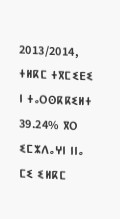2013/2014, ⵜⵍⴽⵎ ⵜⴳⵎⵉⴹⵉ ⵏ ⵜⴰⵔⵙⴽⴽⵉⵍⵜ 39.24% ⴳⵔ ⵉⵎⵣⴷⴰⵖⵏ ⵏⵏⴰ ⵎⵉ ⵉⵍⴽⵎ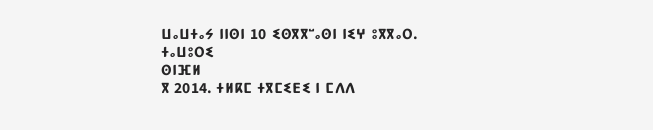ⵡⴰⵡⵜⴰⵢ ⵏⵏⵙⵏ 10 ⵉⵙⴳⴳⵯⴰⵙⵏ ⵏⵉⵖ ⵓⴳⴳⴰⵔ.
ⵜⴰⵡⵓⵔⵉ
ⵙⵏⴼⵍ
ⴳ 2014. ⵜⵍⴽⵎ ⵜⴳⵎⵉⴹⵉ ⵏ ⵎⴷⴷ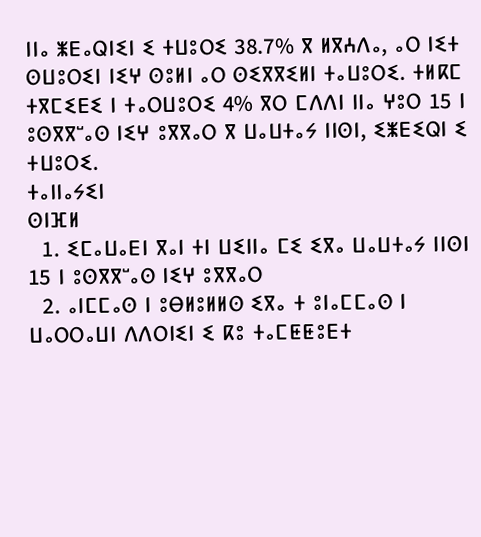ⵏⵏⴰ ⵥⴹⴰⵕⵏⵉⵏ ⵉ ⵜⵡⵓⵔⵉ 38.7% ⴳ ⵍⴳⵄⴷⴰ, ⴰⵔ ⵏⵉⵜ ⵙⵡⵓⵔⵉⵏ ⵏⵉⵖ ⵙⵓⵍⵏ ⴰⵔ ⵙⵉⴳⴳⵉⵍⵏ ⵜⴰⵡⵓⵔⵉ. ⵜⵍⴽⵎ ⵜⴳⵎⵉⴹⵉ ⵏ ⵜⴰⵔⵡⵓⵔⵉ 4% ⴳⵔ ⵎⴷⴷⵏ ⵏⵏⴰ ⵖⵓⵔ 15 ⵏ ⵓⵙⴳⴳⵯⴰⵙ ⵏⵉⵖ ⵓⴳⴳⴰⵔ ⴳ ⵡⴰⵡⵜⴰⵢ ⵏⵏⵙⵏ, ⵉⵥⴹⵉⵕⵏ ⵉ ⵜⵡⵓⵔⵉ.
ⵜⴰⵏⵏⴰⵢⵉⵏ
ⵙⵏⴼⵍ
  1. ⵉⵎⴰⵡⴰⴹⵏ ⴳⴰⵏ ⵜⵏ ⵡⵉⵏⵏⴰ ⵎⵉ ⵉⴳⴰ ⵡⴰⵡⵜⴰⵢ ⵏⵏⵙⵏ 15 ⵏ ⵓⵙⴳⴳⵯⴰⵙ ⵏⵉⵖ ⵓⴳⴳⴰⵔ
  2. ⴰⵏⵎⵎⴰⵙ ⵏ ⵓⴱⵍⵓⵍⵍⵙ ⵉⴳⴰ ⵜ ⵓⵏⴰⵎⵎⴰⵙ ⵏ ⵡⴰⵔⵔⴰⵡⵏ ⴷⴷⵔⵏⵉⵏ ⵉ ⴽⵓ ⵜⴰⵎⵟⵟⵓⴹⵜ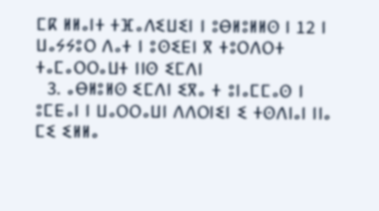ⵎⴽ ⵍⵍⴰⵏⵜ ⵜⴼⴰⴷⵉⵡⵉⵏ ⵏ ⵓⴱⵍⵓⵍⵍⵙ ⵏ 12 ⵏ ⵡⴰⵢⵢⵓⵔ ⴷⴰⵜ ⵏ ⵓⵙⵉⴹⵏ ⴳ ⵜⵓⵔⴷⵔⵜ ⵜⴰⵎⴰⵔⵔⴰⵡⵜ ⵏⵏⵙ ⵉⵎⴷⵏ
  3. ⴰⴱⵍⵓⵍⵙ ⵉⵎⴷⵏ ⵉⴳⴰ ⵜ ⵓⵏⴰⵎⵎⴰⵙ ⵏ ⵓⵎⴹⴰⵏ ⵏ ⵡⴰⵔⵔⴰⵡⵏ ⴷⴷⵔⵏⵉⵏ ⵉ ⵜⵙⴷⵏⴰⵏ ⵏⵏⴰ ⵎⵉ ⵉⵍⵍⴰ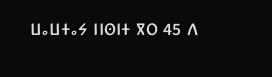ⵡⴰⵡⵜⴰⵢ ⵏⵏⵙⵏⵜ ⴳⵔ 45 ⴷ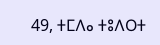49, ⵜⵎⴷⴰ ⵜⵓⴷⵔⵜ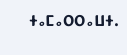ⵜⴰⵎⴰⵔⵔⴰⵡⵜ.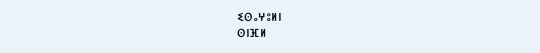ⵉⵙⴰⵖⵓⵍⵏ
ⵙⵏⴼⵍ